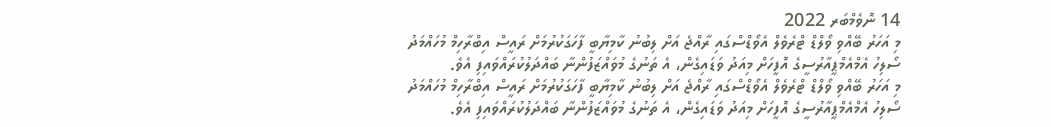14 ނޮވެމްބަރ 2022
މި އަހަރު ބޭއްވި ވޯލްޑް ޓްރެވެލް އެވޯޑްސްގައި ރާއްޖެ އަށް ލިބުނު ކާމިޔާބީ ފާހަގަކުރުމަށް ރައީސް އިބްރާހިމް މުހައްމަދު ސޯލިހު އެމްއެމްޕީއާރުސީގެ އޮފީހަށް މިއަދު ވަޑައިގެން، އެ ތަނުގެ މުވައްޒަފުންނާ ބައްދަލުކުރައްވައިފި އެވެ.
މި އަހަރު ބޭއްވި ވޯލްޑް ޓްރެވެލް އެވޯޑްސްގައި ރާއްޖެ އަށް ލިބުނު ކާމިޔާބީ ފާހަގަކުރުމަށް ރައީސް އިބްރާހިމް މުހައްމަދު ސޯލިހު އެމްއެމްޕީއާރުސީގެ އޮފީހަށް މިއަދު ވަޑައިގެން، އެ ތަނުގެ މުވައްޒަފުންނާ ބައްދަލުކުރައްވައިފި އެވެ.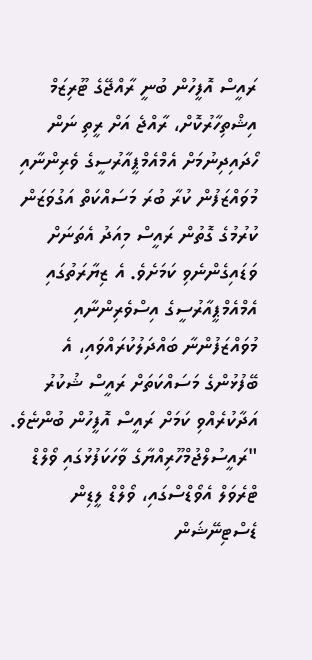ރައީސް އޮފީހުން ބުނީ ރާއްޖޭގެ ޓޫރިޒަމް އިޝްތިހާރުކޮށް، ރާއްޖެ އަށް ރީތި ނަން ހޯދައިދިނުމަށް އެމްއެމްޕީއާރުސީގެ ވެރިންނާއި މުވައްޒަފުން ކުރާ ބުރަ މަސައްކަތް އަގުވަޒަން ކުރުމުގެ ގޮތުން ރައީސް މިއަދު އެތަނަށް ވަޑައިގެންނެވި ކަމަށެވެ. އެ ޒިޔާރަތުގައި އެމްއެމްޕީއާރުސީގެ އިސްވެރިންނާއި މުވައްޒަފުންނާ ބައްދަލުކުރައްވައި، އެ ބޭފުޅުންގެ މަސައްކަތަށް ރައީސް ޝުކުރު އަދާކުރެއްވި ކަމަށް ރައީސް އޮފީހުން ބުންޏެވެ.
"ރައީސުލްޖުމްހޫރިއްޔާގެ ވާހަކަފުޅުގައި ވޯލްޑް ޓްރެވަލް އެވޯޑްސްގައި، ވޯލްޑް ލީޑިން ޑެސްޓިނޭޝަން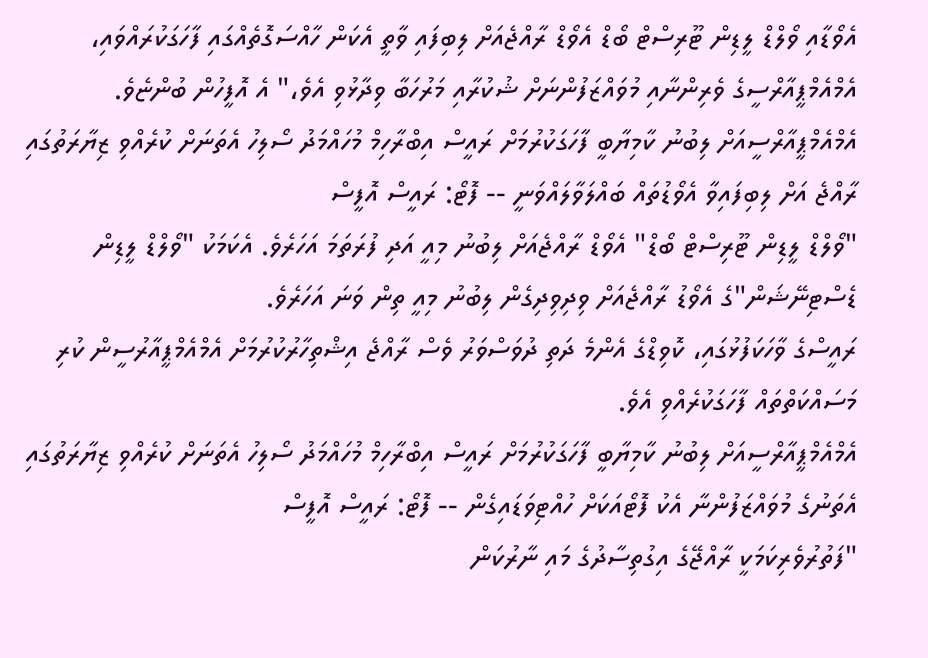އެވޯޑާއި ވޯލްޑް ލީޑިން ޓޫރިސްޓް ބޯޑް އެވޯޑް ރާއްޖެއަށް ލިބިފައި ވާތީ އެކަން ހާއްސަގޮތެއްގައި ފާހަގަކުރައްވައި، އެމްއެމްޕީއާރްސީގެ ވެރިންނާއި މުވައްޒަފުންނަށް ޝުކުރާއި މަރުހަބާ ވިދާޅުވި އެވެ،" އެ އޮފީހުން ބުންޏެވެ.
އެމްއެމްޕީއާރްސީއަށް ލިބުނު ކާމިޔާބީ ފާހަގަކުރުމަށް ރައީސް އިބްރާހިމް މުހައްމަދު ސޯލިހު އެތަނަށް ކުރެއްވި ޒިޔާރަތުގައި ރާއްޖެ އަށް ލިބިފައިވާ އެވޯޑުތައް ބައްލަވާލައްވަނީ -- ފޮޓޯ: ރައީސް އޮފީސް
"ވޯލްޑް ލީޑިން ޓޫރިސްޓް ބޯޑް" އެވޯޑް ރާއްޖެއަށް ލިބުނު މިއީ އަދި ފުރަތަމަ އަހަރެވެ. އެކަމަކު "ވޯލްޑް ލީޑިން ޑެސްޓިނޭޝަން"ގެ އެވޯޑު ރާއްޖެއަށް ވިދިވިދިގެން ލިބުނު މިއީ ތިން ވަނަ އަހަރެވެ.
ރައީސްގެ ވާހަކަފުޅުގައި، ކޮވިޑްގެ އެންމެ ދަތި ދުވަސްވަރު ވެސް ރާއްޖެ އިޝްތިހާރުކުރުމަށް އެމްއެމްޕީއާރުސީން ކުރި މަސައްކަތްތައް ފާހަގަކުރެއްވި އެވެ.
އެމްއެމްޕީއާރްސީއަށް ލިބުނު ކާމިޔާބީ ފާހަގަކުރުމަށް ރައީސް އިބްރާހިމް މުހައްމަދު ސޯލިހު އެތަނަށް ކުރެއްވި ޒިޔާރަތުގައި އެތަނުގެ މުވައްޒަފުންނާ އެކު ފޮޓޯއަކަށް ހުއްޓިވަޑައިގެން -- ފޮޓޯ: ރައީސް އޮފީސް
"ފަތުރުވެރިކަމަކީ ރާއްޖޭގެ އިގުތިސާދުގެ މައި ނާރުކަން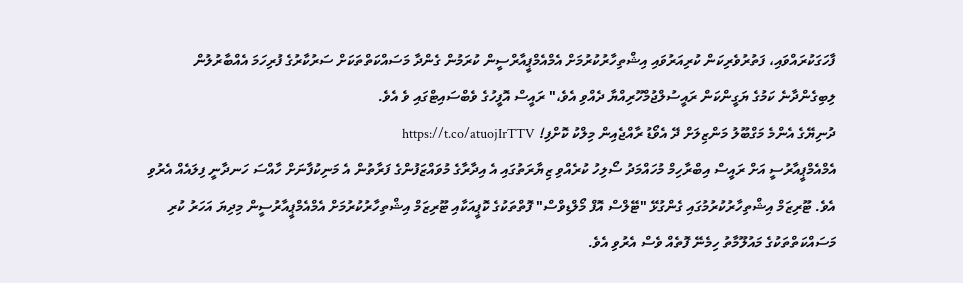ފާހަގަކުރައްވައި، ފަތުރުވެރިކަން ކުރިއަރުވައި އިޝްތިހާރުކުރުމަށް އެމްއެމްޕީއާރްސީން ކުރަމުން ގެންދާ މަސައްކަތްތަކަށް ސަރުކާރުގެ ފުރިހަމަ އެއްބާރުލުން ލިބިގެންދާނެ ކަމުގެ ޔަގީންކަން ރައީސުލްޖުމްހޫރިއްޔާ ދެއްވި އެވެ،" ރައީސް އޮފީހުގެ ވެބްސައިޓްގައި ވެ އެވެ.
ދުނިޔޭގެ އެންމެ މަގްބޫލު މަންޒިލަށް ދޭ އެވޯޑު ރާއްޖެއިން މިލްކު ކޮށްފި! https://t.co/atuojIrTTV
އެމްއެމްޕީއާރުސީ އަށް ރައީސް އިބްރާހިމް މުހައްމަދު ސޯލިހު ކުރެއްވި ޒިޔާރަތުގައި އެ އިދާރާގެ މުވައްޒަފުންގެ ފަރާތުން އެ މަނިކުފާނަށް ހާއްސަ ހަނދާނީ ފިލައެއް އެރުވި އެވެ. ޓޫރިޒަމް އިޝްތިހާރުކުރުމުގައި ގެންގުޅޭ "ޓޭލްސް އޮފް މޯލްޑިވްސް" ފޮތްތަކުގެ ކޮޕީއަކާއި ޓޫރިޒަމް އިޝްތިހާރުކުރުމަށް އެމްއެމްޕީއާރުސީން މިދިޔަ އަހަރު ކުރި މަސައްކަތްތަކުގެ މައުލޫމާތު ހިމެނޭ ފޮތެއް ވެސް އެރުވި އެވެ.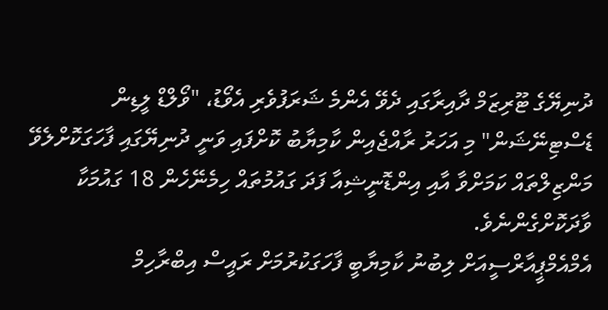ދުނިޔޭގެ ޓޫރިޒަމް ދާއިރާގައި ދެވޭ އެންމެ ޝަރަފުވެރި އެވޯޑު، "ވޯލްޑް ލީޑިން ޑެސްޓިނޭޝަން" މި އަހަރު ރާއްޖެއިން ކާމިޔާބު ކޮށްފައި ވަނީ ދުނިޔޭގައި ފާހަގަކޮށްލެވޭ މަންޒިލްތައް ކަމަށްވާ އާއި އިންޑޮނީޝިއާ ފަދަ ގައުމުތައް ހިމެނޭހެން 18 ގައުމަކާ ވާދަކޮށްގެންނެވެ.
އެމްއެމްޕީއާރްސީއަށް ލިބުނު ކާމިޔާބީ ފާހަގަކުރުމަށް ރައީސް އިބްރާހިމް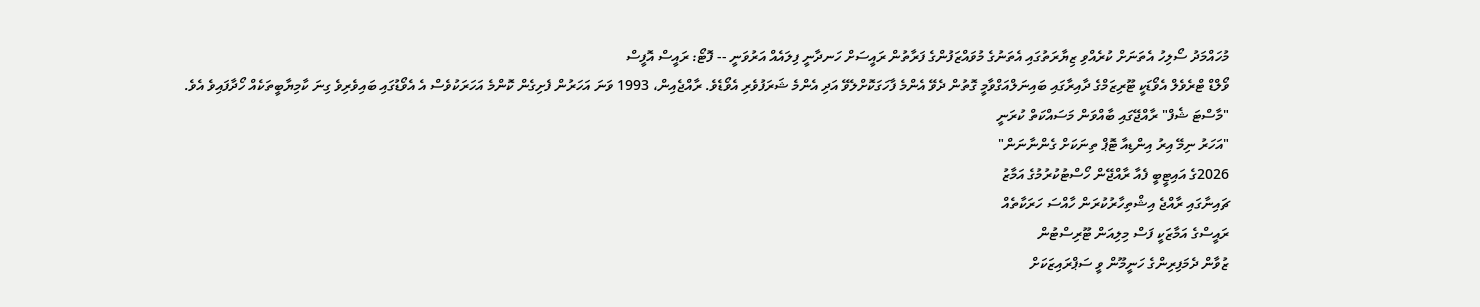މުހައްމަދު ސޯލިހު އެތަނަށް ކުރެއްވި ޒިޔާރަތުގައި އެތަނުގެ މުވައްޒަފުންގެ ފަރާތުން ރައީސަށް ހަނދާނީ ފިލައެއް އަރުވަނީ -- ފޮޓޯ: ރައީސް އޮފީސް
ވޯލްޑް ޓްރެވެލް އެވޯޑަކީ ޓޫރިޒަމްގެ ދާއިރާގައި ބައިނަލްއަގްވާމީ ގޮތުން ދެވޭ އެންމެ ފާހަގަކޮށްލެވޭ އަދި އެންމެ ޝަރަފުވެރި އެވޯޑެވެ. ރާއްޖެއިން، 1993 ވަނަ އަހަރުން ފެށިގެން ކޮންމެ އަހަރަކުވެސް އެ އެވޯޑުގައި ބައިވެރިވެ ގިނަ ކާމިޔާބީތަކެއް ހޯދާފައިވެ އެވެ.
"މާސްޓަ ޝެފް" ރާއްޖޭގައި ބާއްވަން މަސައްކަތް ކުރަނީ
"އަހަރު ނިމޭ އިރު އިންޑިއާ ޓޮޕް ތިނަކަށް ގެންނާނަން"
2026ގެ އައިޓީބީ ފެއާ ރާއްޖޭން ހޯސްޓުކުރުމުގެ އަމާޒު
ޗައިނާގައި ރާއްޖެ އިޝްތިހާރުކުރަން ހާއްސަ ހަރަކާތެއް
ރައީސްގެ އަމާޒަކީ ފަސް މިލިއަން ޓޫރިސްޓުން
ޒުވާން ދެމަފިރިންގެ ހަނީމޫން ވީ ސަޕްރައިޒަކަށް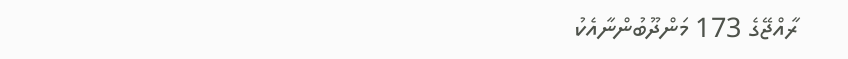ރާއްޖޭގެ 173 މަންދޫބުންނާއެކު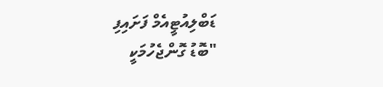ޑަބްލިއުޓީއެމް ފަށައިފި
"ބޮޑު ގޮންޖެހުމަކީ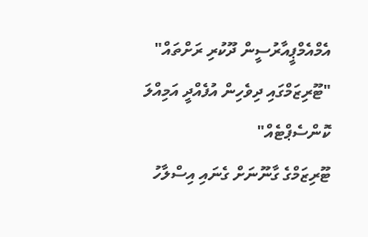އެމްއެމްޕީއާރުސީން ދޫކުރި ރަށްތައް"
"ޓޫރިޒަމްގައި ދިވެހިން އުފެއްދީ އަމިއްލަ ކޮންސެޕްޓެއް"
ޓޫރިޒަމްގެ ގާނޫނަށް ގެނައި އިސްލާހު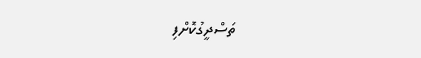ތަސްދީގުކޮށްފި